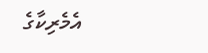އެމެރިކާގެ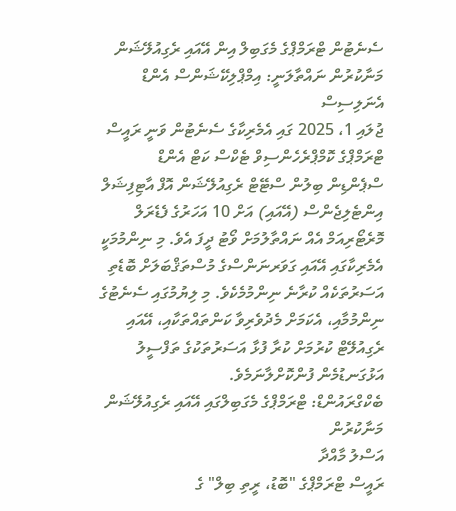ސެނެޓުން ޓްރަމްޕްގެ މެގަބިލް އިން އޭއައި ރެގިއުލޭޝަން މަނާކުރުން ނައްތާލަނީ: އިމްޕްލިކޭޝަންސް އެންޑް އެނަލިސިސް
ޖުލައި 1، 2025 ގައި އެމެރިކާގެ ސެނެޓުން ވަނީ ރައީސް ޓްރަމްޕްގެ ކޮމްޕްރެހެންސިވް ޓެކްސް ކަޓް އެންޑް ސްޕެންޑިން ބިލުން ސްޓޭޓް ރެގިއުލޭޝަން އޮފް އާޓިފިޝަލް އިންޓެލިޖެންސް (އޭއައި) އަށް 10 އަހަރުގެ ފެޑެރަލް މޮރެޓޯރިއަމް އެއް ނައްތާލުމަށް ވޯޓު ދީފަ އެވެ. މި ނިންމުމަކީ އެމެރިކާގައި އޭއައި ގަވަރނަންސްގެ މުސްތަޤްބަލަށް ބޮޑެތި އަސަރުތަކެއް ކުރާނެ ނިންމުމެކެވެ. މި ލިޔުމުގައި ސެނެޓުގެ ނިންމުމާއި، އެކަމަށް މެދުވެރިވާ ކަންތައްތަކާއި، އޭއައި ރެގިއުލޭޓް ކުރުމަށް ކުރާ ފުޅާ އަސަރުތަކުގެ ތަފްސީލު އަޅުގަނޑުމެން ފުންކޮށްލާނަމެވެ.
ބެކްގްރައުންޑް: ޓްރަމްޕްގެ މެގަބިލްގައި އޭއައި ރެގިއުލޭޝަން މަނާކުރުން
އަސްލު މާއްދާ
ރައީސް ޓްރަމްޕްގެ "ބޮޑު، ރީތި ބިލް" ގެ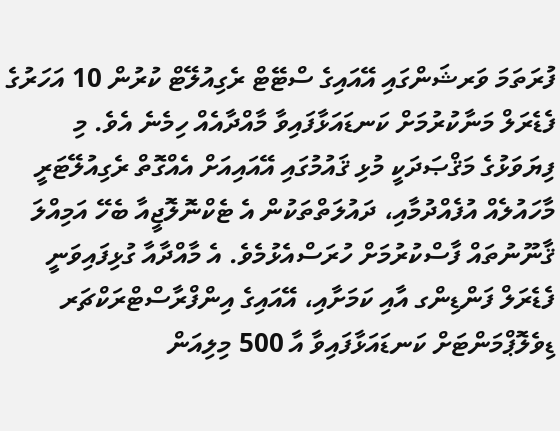ފުރަތަމަ ވަރޝަންގައި އޭއައިގެ ސްޓޭޓް ރެގިއުލޭޓް ކުރުން 10 އަހަރުގެ ފެޑެރަލް މަނާކުރުމަށް ކަނޑައަޅާފައިވާ މާއްދާއެއް ހިމެނެ އެވެ. މި ފިޔަވަޅުގެ މަޤްޞަދަކީ މުޅި ޤައުމުގައި އޭއައިއަށް އެއްގޮތް ރެގިއުލޭޓަރީ މާހައުލެއް އުފެއްދުމާއި، ދައުލަތްތަކުން އެ ޓެކްނޮލޮޖީއާ ބެހޭ އަމިއްލަ ޤާނޫނުތައް ފާސްކުރުމަށް ހުރަސްއެޅުމެވެ. އެ މާއްދާއާ ގުޅިފައިވަނީ ފެޑެރަލް ފަންޑިންގ އާއި ކަމަށާއި، އޭއައިގެ އިންފްރާސްޓްރަކްޗަރ ޑިވެލޮޕްމަންޓަށް ކަނޑައަޅާފައިވާ އާ 500 މިލިއަން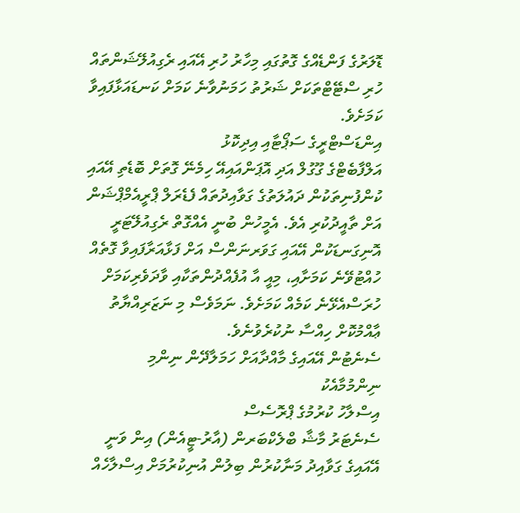ޑޮލަރުގެ ފަންޑެއްގެ ގޮތުގައި މިހާރު ހުރި އޭއައި ރެގިއުލޭޝަންތައް ހުރި ސްޓޭޓްތަކަށް ޝަރުތު ހަމަނުވާނެ ކަމަށް ކަނޑައަޅާފައިވާ ކަމަށެވެ.
އިންޑަސްޓްރީގެ ސަޕޯޓާއި އިދިކޮޅު
އަލްފާބެޓްގެ ގޫގުލް އަދި އޮޕަންއައިއޭ ހިމެނޭ ގޮތަށް ބޮޑެތި އޭއައި ކުންފުނިތަކުން ދައުލަތުގެ ގަވާއިދުތައް ފެޑެރަލް ޕްރީއެމްޕްޝަން އަށް ތާއީދުކުރި އެވެ. އެމީހުން ބުނީ އެއްގޮތް ރެގިއުލޭޓަރީ އޮނިގަނޑަކުން އޭއައި ގަވަރނަންސް އަށް ފަޅާއަރާފައިވާ ގޮތެއް ހުއްޓުވޭނެ ކަމަށާއި، މިއީ އާ އުފެއްދުންތަކާއި ވާދަވެރިކަމަށް ހުރަސްއެޅޭނެ ކަމެއް ކަމަށެވެ. ނަމަވެސް މި ނަޒަރިއްޔާތު ޢާއްމުކޮށް ހިއްސާ ނުކުރެވުނެވެ.
ސެނެޓުން އޭއައިގެ މާއްދާއަށް ހަމަލާދޭން ނިންމި ނިންމުމާއެކު
އިސްލާހު ކުރުމުގެ ޕްރޮސެސް
ސެނެޓަރު މާޝާ ބްލެކްބަރން (އާރު-ޓީއެން) އިން ވަނީ އޭއައިގެ ގަވާއިދު މަނާކުރުން ބިލުން އުނިކުރުމަށް އިސްލާހެއް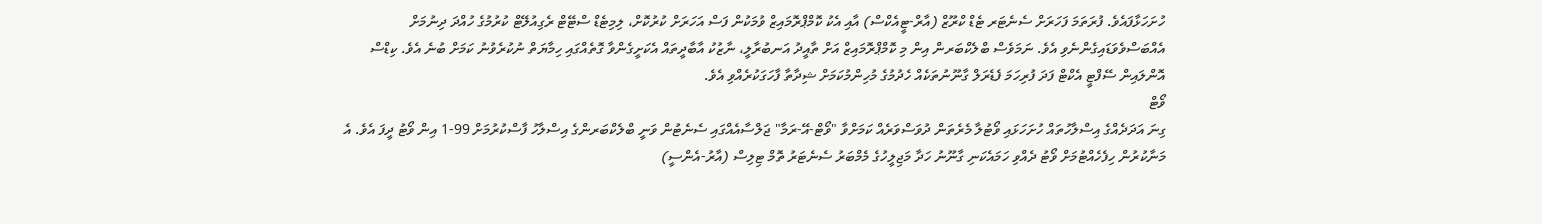ހުށަހަޅާފައެވެ. ފުރަތަމަ ފަހަރަށް ސެނެޓަރ ޓެޑް ކްރޫޒް (އާރް-ޓީއެކްސް) އާއި އެކު ކޮމްޕްރޮމައިޒް ވުމަކުން ފަސް އަހަރަށް ކުރުކޮށް، ލިމިޓެޑް ސްޓޭޓް ރެގިއުލޭޓް ކުރުމުގެ ހުއްދަ ދިނުމަށް އެއްބަސްވެވަޑައިގެންނެވި އެވެ. ނަމަވެސް ބްލެކްބަރން އިން މި ކޮމްޕްރޮމައިޒް އަށް ތާއީދު އަނބުރާލީ، ނާޒުކު އާބާދީތައް އެކަށީގެންވާ ގޮތެއްގައި ހިމާޔަތް ނުކުރެވުނު ކަމަށް ބުނެ އެވެ. ކިޑްސް އޮންލައިން ސޭފްޓީ އެކްޓް ފަދަ ފުރިހަމަ ފެޑެރަލް ގާނޫނުތަކެއް ހެދުމުގެ މުހިންމުކަމަށް ޝިދާތާ ފާހަގަކުރެއްވި އެވެ.
ވޯޓް
ގިނަ އަދަދެއްގެ އިސްލާހުތައް ހުށަހަޅައި ވޯޓުލާ މެރެތަން ދުވަސްވަރެއް ކަމަށްވާ "ވޯޓް-އޭ-ރަމާ" ޖަލްސާއެއްގައި ސެނެޓުން ވަނީ ބްލެކްބަރންގެ އިސްލާހު ފާސްކުރުމަށް 99-1 އިން ވޯޓު ދީފަ އެވެ. އެ މަނާކުރުން ހިފެހެއްޓުމަށް ވޯޓު ދެއްވި ހަމައެކަނި ގާނޫނު ހަދާ މަޖިލީހުގެ މެމްބަރު ސެނެޓަރު ތޮމް ޓިލިސް (އާރު-އެންސީ)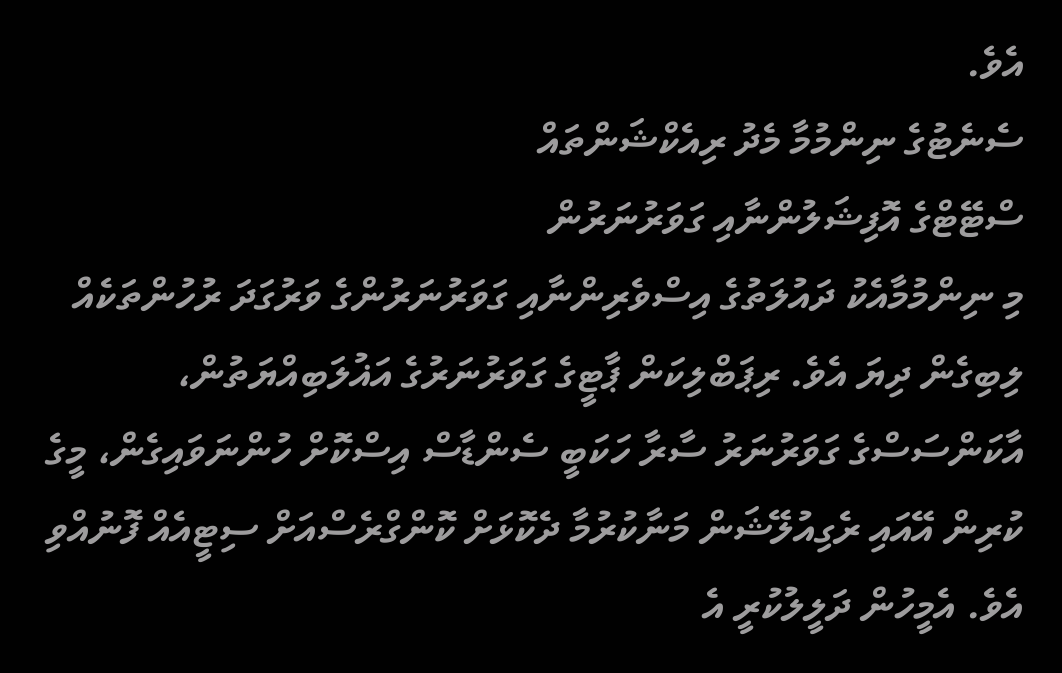އެވެ.
ސެނެޓުގެ ނިންމުމާ މެދު ރިއެކްޝަންތައް
ސްޓޭޓްގެ އޮފިޝަލުންނާއި ގަވަރުނަރުން
މި ނިންމުމާއެކު ދައުލަތުގެ އިސްވެރިންނާއި ގަވަރުނަރުންގެ ވަރުގަދަ ރުހުންތަކެއް ލިބިގެން ދިޔަ އެވެ. ރިޕަބްލިކަން ޕާޓީގެ ގަވަރުނަރުގެ އަޣުލަބިއްޔަތުން، އާކަންސަސްގެ ގަވަރުނަރު ސާރާ ހަކަބީ ސެންޑާސް އިސްކޮށް ހުންނަވައިގެން، މީގެ ކުރިން އޭއައި ރެގިއުލޭޝަން މަނާކުރުމާ ދެކޮޅަށް ކޮންގްރެސްއަށް ސިޓީއެއް ފޮނުއްވި އެވެ. އެމީހުން ދަލީލުކުރީ އެ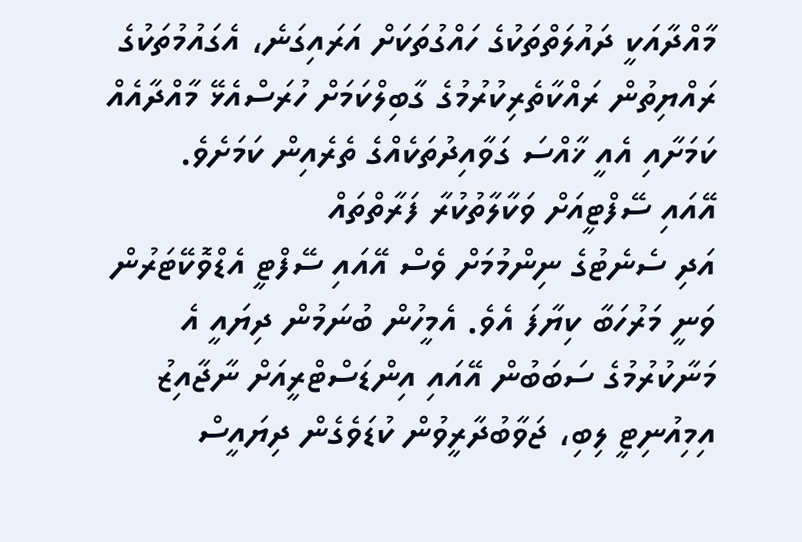މާއްދާއަކީ ދައުލަތްތަކުގެ ހައްގުތަކަށް އަރައިގަނެ، އެގައުމުތަކުގެ ރައްޔިތުން ރައްކާތެރިކުރުމުގެ ގާބިލްކަމަށް ހުރަސްއެޅޭ މާއްދާއެއް ކަމަށާއި އެއީ ޚާއްސަ ގަވާއިދުތަކެއްގެ ތެރެއިން ކަމަށެވެ.
އޭއައި ސޭފްޓީއަށް ވަކާލާތުކުރާ ފަރާތްތައް
އަދި ސެނެޓުގެ ނިންމުމަށް ވެސް އޭއައި ސޭފްޓީ އެޑްވޮކޭޓަރުން ވަނީ މަރުހަބާ ކިޔާފަ އެވެ. އެމީހުން ބުނަމުން ދިޔައީ އެ މަނާކުރުމުގެ ސަބަބުން އޭއައި އިންޑަސްޓްރީއަށް ނާޖާއިޒު އިމިއުނިޓީ ލިބި، ޖަވާބުދާރީވުން ކުޑަވެގެން ދިޔައީސް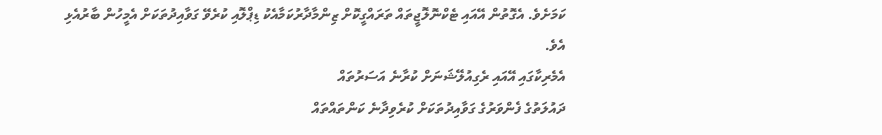ކަމަށެވެ. އެގޮތުން އޭއައި ޓެކްނޮލޮޖީތައް ތަރައްގީކޮށް ޒިންމާދާރުކަމާއެކު ޑިޕްލޮއި ކުރެވޭ ގަވާއިދުތަކަށް އެމީހުން ބާރުއެޅި އެވެ.
އެމެރިކާގައި އޭއައި ރެގިއުލޭޝަނަށް ކުރާނެ އަސަރުތައް
ދައުލަތުގެ ފެންވަރުގެ ގަވާއިދުތަކަށް ކުރެވިދާނެ ކަންތައްތައް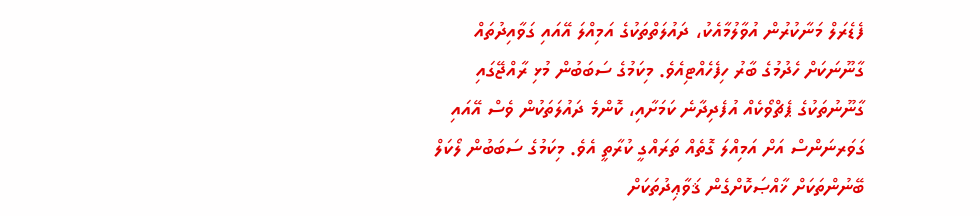ފެޑެރަލް މަނާކުރުން އުވާލުމާއެކު، ދައުލަތްތަކުގެ އަމިއްލަ އޭއައި ގަވާއިދުތައް ގާނޫނަކަށް ހެދުމުގެ ބާރު ހިފެހެއްޓިއެވެ. މިކަމުގެ ސަބަބުން މުޅި ރާއްޖޭގައި ގާނޫނުތަކުގެ ޕެޗްވޯކެއް އުފެދިދާނެ ކަމަށާއި، ކޮންމެ ދައުލަތަކުން ވެސް އޭއައި ގަވަރނަންސް އަށް އަމިއްލަ ގޮތެއް ތަރައްގީ ކުރާތީ އެވެ. މިކަމުގެ ސަބަބުން ލޯކަލް ބޭނުންތަކަށް ޚާއްޞަކޮށްގެން ޤަވާޢިދުތަކަށް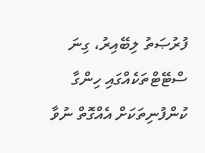ފުރުޞަތު ލިބޭއިރު، ގިނަ ސްޓޭޓްތަކެއްގައި ހިންގާ ކުންފުނިތަކަށް އެއްގޮތް ނުވާ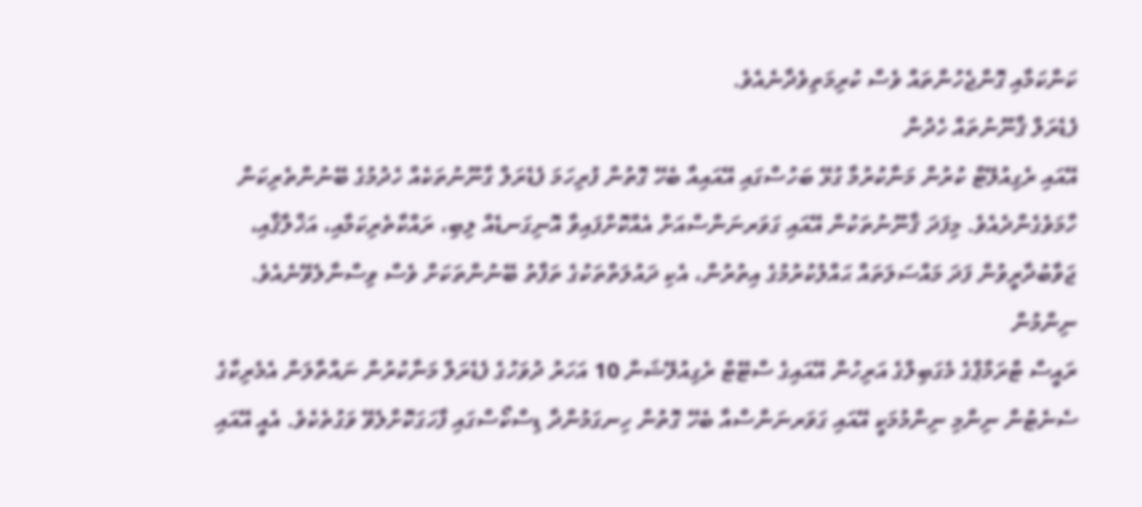ކަންކަމާއި ގޮންޖެހުންތައް ވެސް ކުރިމަތިވެދާނެއެވެ.
ފެޑެރަލް ޤާނޫނުތައް ހެދުން
އޭއައި ރެގިއުލޭޓް ކުރުން މަނާކުރުމާ ގުޅޭ ބަހުސްގައި އޭއައިއާ ބެހޭ ގޮތުން ފުރިހަމަ ފެޑެރަލް ގާނޫނުތަކެއް ހެދުމުގެ ބޭނުންތެރިކަން ހާމަވެގެންދެއެވެ. މިފަދަ ޤާނޫނުތަކުން އޭއައި ގަވަރނަންސްއަށް އެއްކޮށްފައިވާ އޮނިގަނޑެއް ލިބި، ރައްކާތެރިކަމާއި، އަޚްލާޤާއި، ޖަވާބުދާރީވުން ފަދަ މައްސަލަތައް ޙައްލުކުރުމުގެ އިތުރުން، އެކި ދައުލަތްތަކުގެ ތަފާތު ބޭނުންތަކަށް ވެސް ވިސްނާލެވޭނެއެވެ.
ނިންމުން
ރައީސް ޓްރަމްޕްގެ މެގަބިލްގެ އަރިހުން އޭއައިގެ ސްޓޭޓް ރެގިއުލޭޝަން 10 އަހަރު ދުވަހުގެ ފެޑެރަލް މަނާކުރުން ނައްތާލަން އެމެރިކާގެ ސެނެޓުން ނިންމި ނިންމުމަކީ އޭއައި ގަވަރނަންސްއާ ބެހޭ ގޮތުން ހިނގަމުންދާ ޑިސްކޯސްގައި ފާހަގަކޮށްލެވޭ ވަގުތެކެވެ. އެއީ އޭއައި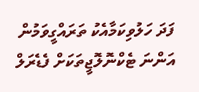ފަދަ ހަލުވިކަމާއެކު ތަރައްގީވަމުން އަންނަ ޓެކްނޮލޮޖީތަކަށް ފެޑެރަލް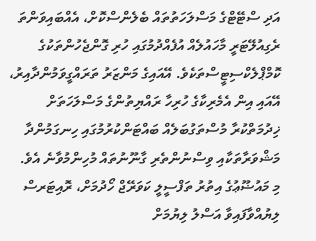އަދި ސްޓޭޓްގެ މަސްލަހަތުތައް ބެލެންސްކޮށް، އެއްބައިވަންތަ ރެގިއުލޭޓަރީ މާހައުލެއް އުފެއްދުމުގައި ހުރި ގޮންޖެހުންތަކުގެ ކޮމްޕްލެކްސިޓީސްތަކެވެ. އޭއައިގެ މަންޒަރު ތަރައްގީވަމުންދާއިރު، އޭއައި އިން އެމެރިކާގެ ހުރިހާ ރައްޔިތުންގެ މަސްލަހަތަށް ޚިދުމަތްކުރާ މުސްތަގުބަލެއް ބައްޓަންކުރުމުގައި ހިނގަމުންދާ މަޝްވަރާތަކާއި ވިސްނުންތެރި ގާނޫނުތައް މުހިންމުވާނެ އެވެ.
މި މައުޟޫޢުގެ އިތުރު ތަފްސީލީ ކަވަރޭޖް ހޯދުމަށް، ރޮއިޓަރސް ލިޔުއްވާފައިވާ އަސްލު ލިޔުމަށް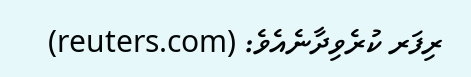ރިފަރ ކުރެވިދާނެއެވެ: (reuters.com)